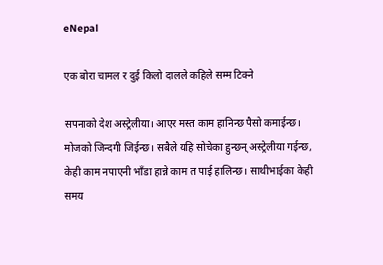eNepal

एक बोरा चामल र दुई किलो दालले कहिले सम्म टिक्ने

सपनाको देश अस्ट्रेलीया। आएर मस्त काम हानिन्छ पैसो कमाईन्छ। मोजको जिन्दगी जिईन्छ। सबैले यहि सोचेका हुन्छन् अस्ट्रेलीया गईन्छ, केही काम नपाएनी भाँडा हान्ने काम त पाई हालिन्छ। साथीभाईका केही समय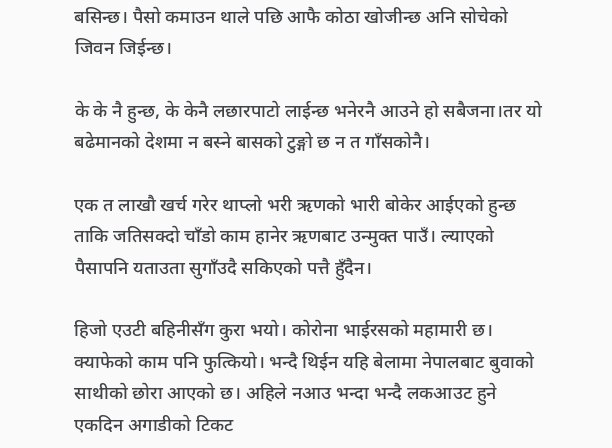बसिन्छ। पैसो कमाउन थाले पछि आफै कोठा खोजीन्छ अनि सोचेको जिवन जिईन्छ।

के के नै हुन्छ, के केनै लछारपाटो लाईन्छ भनेरनै आउने हो सबैजना।तर यो बढेमानको देशमा न बस्ने बासको टुङ्गो छ न त गाँसकोनै।

एक त लाखौ खर्च गरेर थाप्लो भरी ऋणको भारी बोकेर आईएको हुन्छ ताकि जतिसक्दो चाँडो काम हानेर ऋणबाट उन्मुक्त पाउँ। ल्याएको पैसापनि यताउता सुगाँउदै सकिएको पत्तै हुँदैन।

हिजो एउटी बहिनीसँग कुरा भयो। कोरोना भाईरसको महामारी छ। क्याफेको काम पनि फुत्कियो। भन्दै थिईन यहि बेलामा नेपालबाट बुवाको साथीको छोरा आएको छ। अहिले नआउ भन्दा भन्दै लकआउट हुने एकदिन अगाडीको टिकट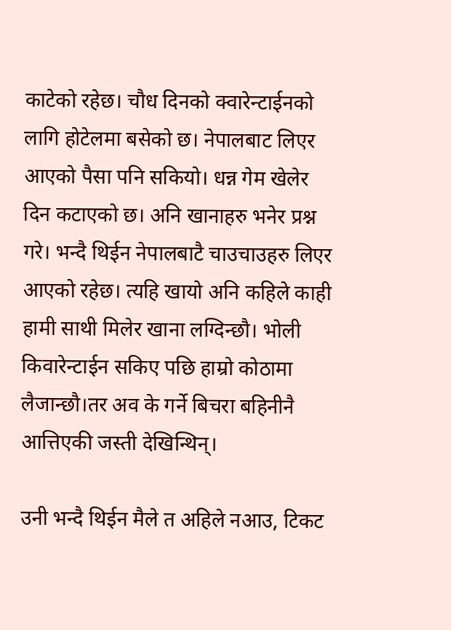काटेको रहेछ। चौध दिनको क्वारेन्टाईनको लागि होटेलमा बसेको छ। नेपालबाट लिएर आएको पैसा पनि सकियो। धन्न गेम खेलेर दिन कटाएको छ। अनि खानाहरु भनेर प्रश्न गरे। भन्दै थिईन नेपालबाटै चाउचाउहरु लिएर आएको रहेछ। त्यहि खायो अनि कहिले काही हामी साथी मिलेर खाना लग्दिन्छौ। भोली किवारेन्टाईन सकिए पछि हाम्रो कोठामा लैजान्छौ।तर अव के गर्ने बिचरा बहिनीनै आत्तिएकी जस्ती देखिन्थिन्।

उनी भन्दै थिईन मैले त अहिले नआउ, टिकट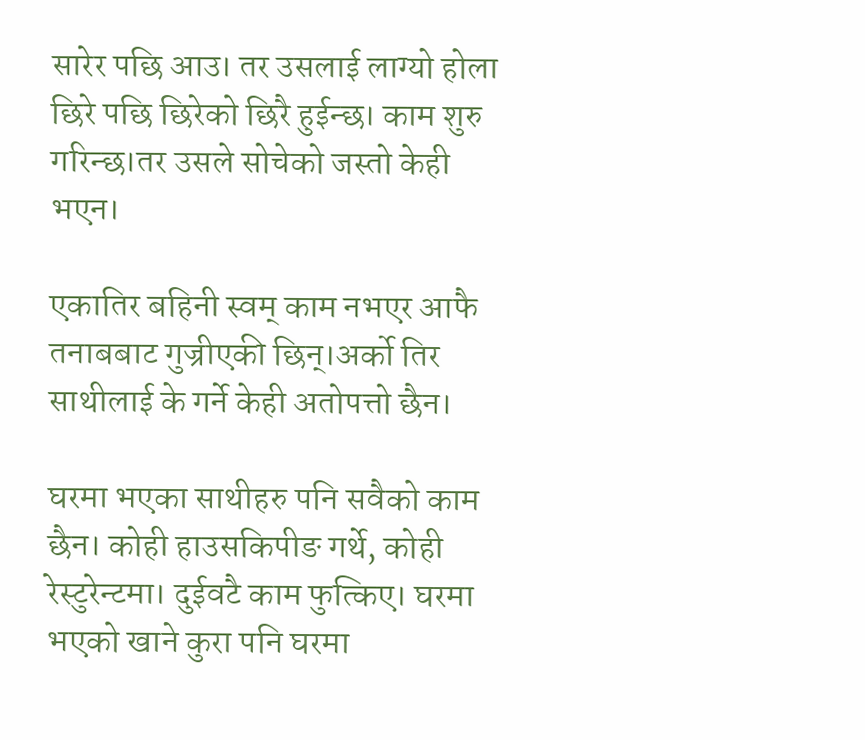सारेर पछि आउ। तर उसलाई लाग्यो होला छिरे पछि छिरेको छिरै हुईन्छ। काम शुरु गरिन्छ।तर उसले सोचेको जस्तो केही भएन।

एकातिर बहिनी स्वम् काम नभएर आफै तनाबबाट गुज्रीएकी छिन्।अर्को तिर साथीलाई के गर्ने केही अतोपत्तो छैन।

घरमा भएका साथीहरु पनि सवैको काम छैन। कोही हाउसकिपीङ गर्थे, कोही रेस्टुरेन्टमा। दुईवटै काम फुत्किए। घरमा भएको खाने कुरा पनि घरमा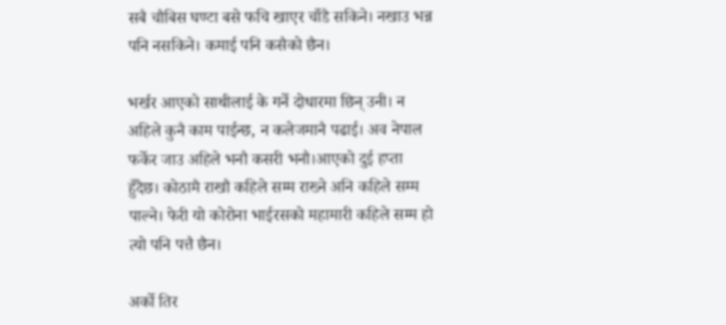सबै चौबिस घण्टा बसे फचि खाएर चाँडै सकिने। नखाउ भन्न पनि नसकिने। कमाई पनि कसैको छैन।

भर्खर आएको साथीलाई के गर्ने दोधारमा छिन् उनी। न अहिले कुनै काम पाईन्छ, न कलेजमानै पढाई। अव नेपाल फर्केर जाउ अहिले भनौ कसरी भनौ।आएको दुई हप्ता हुँदैछ। कोठामै राखौ कहिले सम्म राख्ने अनि कहिले सम्म पाल्ने। फेरी यो कोरोना भाईरसको महामारी कहिले सम्म हो त्यो पनि पत्तै छैन।

अर्को तिर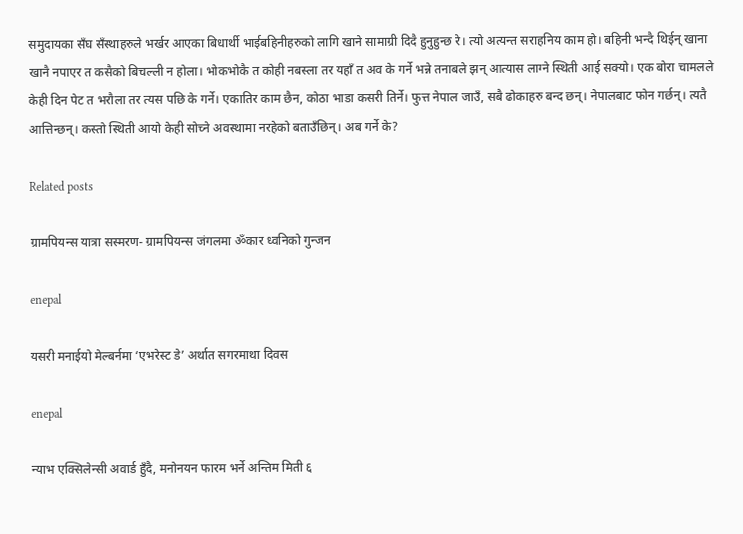समुदायका सँघ सँस्थाहरुले भर्खर आएका बिधार्थी भाईबहिनीहरुको लागि खाने सामाग्री दिदै हुनुहुन्छ रे। त्यो अत्यन्त सराहनिय काम हो। बहिनी भन्दै थिईन् खाना खानै नपाएर त कसैको बिचल्ली न होला। भोकभोकै त कोही नबस्ला तर यहाँ त अव के गर्ने भन्ने तनाबले झन् आत्यास लाग्ने स्थिती आई सक्यो। एक बोरा चामलले केही दिन पेट त भरौला तर त्यस पछि के गर्ने। एकातिर काम छैन, कोठा भाडा कसरी तिर्ने। फुत्त नेपाल जाउँ, सबै ढोकाहरु बन्द छन्। नेपालबाट फोन गर्छन्। त्यतै आत्तिन्छन्। कस्तो स्थिती आयो केही सोच्ने अवस्थामा नरहेको बताउँछिन्। अब गर्ने के?

Related posts

ग्रामपियन्स यात्रा सस्मरण- ग्रामपियन्स जंगलमा ॐकार ध्वनिको गुन्जन

enepal

यसरी मनाईयो मेल्बर्नमा ‘एभरेस्ट डे’ अर्थात सगरमाथा दिवस

enepal

न्याभ एक्सिलेन्सी अवार्ड हुँदै, मनोनयन फारम भर्ने अन्तिम मिती ६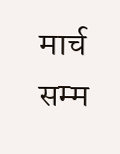मार्च सम्म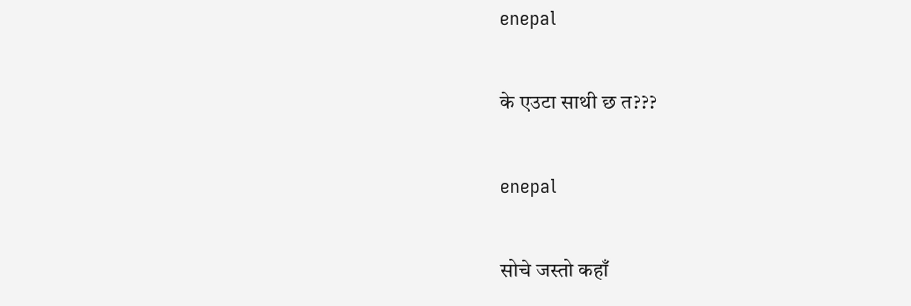enepal

के एउटा साथी छ त???

enepal

सोचे जस्तो कहाँ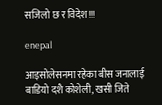सजिलो छ र विदेश!!!

enepal

आइसोलेसनमा रहेका बीस जनालाई बाडियो दशै कोशेली, खसी जिते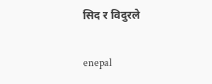सिद र विदुरले

enepal